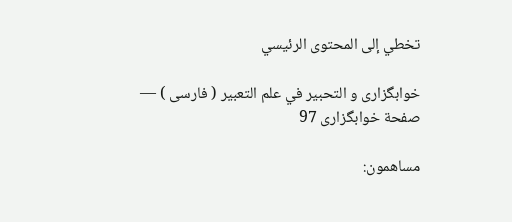تخطي إلى المحتوى الرئيسي

خوابگزارى و التحبير في علم التعبير ( فارسى ) — صفحة خوابگزارى 97

مساهمون: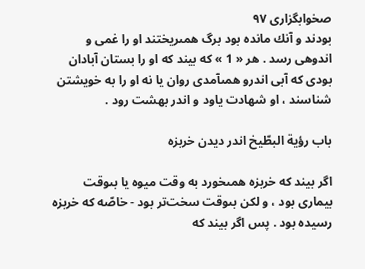صخوابگزارى ٩٧
بودند و آنك مانده بود برگ همىريختند او را غمى و اندوهى رسد . هر « 1 » كه بيند كه او را بستان آبادان بودى كه آبى اندرو همىآمدى روان يا نه او را به خويشتن شناسند ، او شهادت ياود و اندر بهشت رود .

باب رؤية البطّيخ اندر ديدن خربزه

اگر بيند كه خربزه همىخورد به وقت ميوه يا بىوقت بيمارى بود ، و لكن بىوقت سخت‌تر بود - خاصّه كه خربزه رسيده بود . پس اگر بيند كه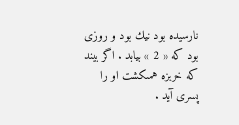نارسيده بود نيك بود و روزى بود كه « 2 » بيابد . اگر بيند كه خربزه همىكشت او را پسرى آيد .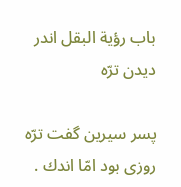باب رؤية البقل اندر ديدن ترّه

پسر سيرين گفت ترّه روزى بود امّا اندك .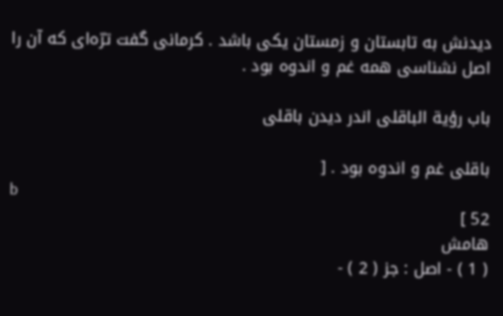ديدنش به تابستان و زمستان يكى باشد . كرمانى گفت ترّه‌اى كه آن را اصل نشناسى همه غم و اندوه بود .

باب رؤية الباقلى اندر ديدن باقلى

باقلى غم و اندوه بود . [
b
52 ]
هامش
( 1 ) - اصل : جز ( 2 ) -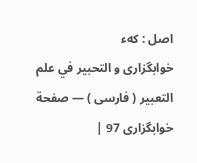اصل : كهء
خوابگزارى و التحبير في علم التعبير ( فارسى ) — صفحة خوابگزارى 97 |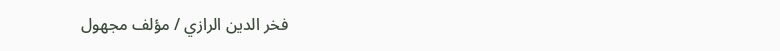فخر الدين الرازي / مؤلف مجهول